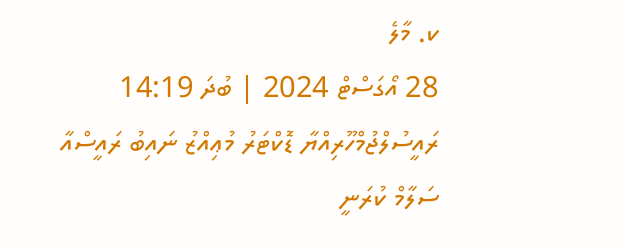ކ. މާލެ
28 އޯގަސްޓް 2024 | ބުދަ 14:19
ރައީސުލްޖުމްހޫރިއްޔާ ޑޮކްޓަރު މުޢިއްޒު ނައިބު ރައީސްއާ ސަލާމް ކުރަނީ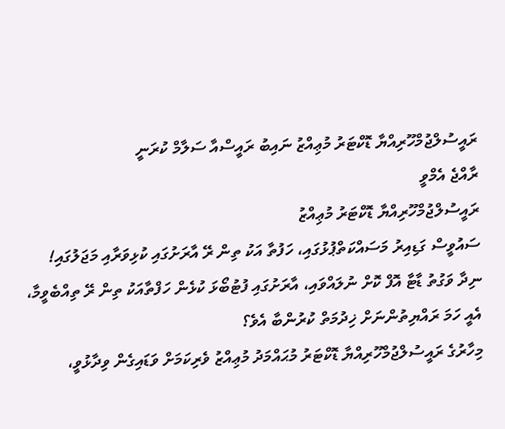ރައީސުލްޖުމްހޫރިއްޔާ ޑޮކްޓަރު މުޢިއްޒު ނައިބު ރައީސްއާ ސަލާމް ކުރަނީ
ރާއްޖެ އެމްވީ
ރައީސުލްޖުމްހޫރިއްޔާ ޑޮކްޓަރު މުޢިއްޒު
ސައުވީސް ގަޑިއިރު މަސައްކަތްޕުޅުގައި، ހަފުތާ އަކު ތިން ރޭ އާރަށުގައި ކުޅިވަރާއި މަޖަލުގައި!
ނިދާ ވަގުތު ޑާޓާ އޮފް ކޮށް ނުލައްވައި، އާރަށުގައި ފުޓުބޯޅަ ކުޅެން ހަފްތާއަކު ތިން ރޭ ތިއްބެވީމާ، އެއީ ހަމަ ރައްޔިތުންނަށް ޚިދުމަތް ކުރުންބާ އެވެ؟
މިހާރުގެ ރައީސުލްޖުމްހޫރިއްޔާ ޑޮކްޓަރު މުޙައްމަދު މުޢިއްޒު ވެރިކަމަށް ވަޑައިގެން ވިދާޅުވީ،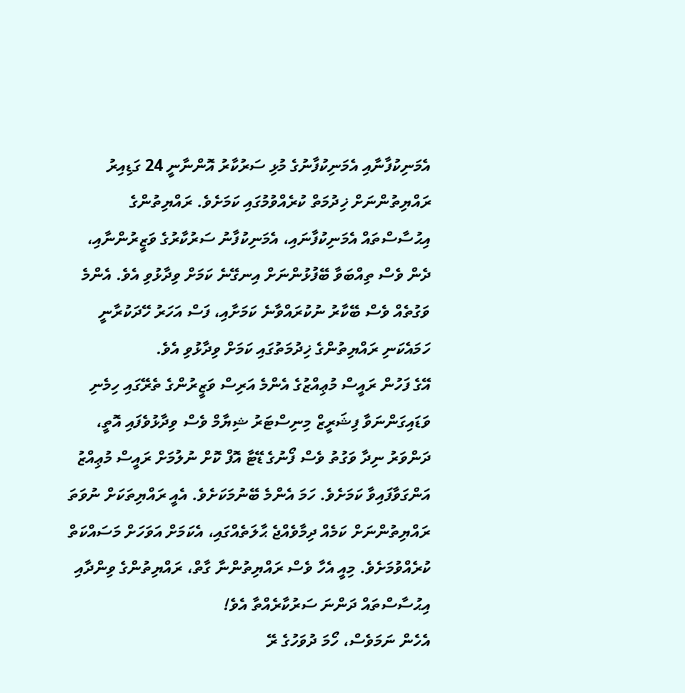އެމަނިކުފާނާއި އެމަނިކުފާނުގެ މުޅި ސަރުކާރު އޮންނާނީ 24 ގަޑިއިރު ރައްޔިތުންނަށް ޚިދުމަތް ކުރެއްވުމުގައި ކަމަށެވެ. ރައްޔިތުންގެ އިޙުސާސްތައް އެމަނިކުފާނައި، އެމަނިކުފާނު ސަރުކާރުގެ ވަޒީރުންނާއި، ދެން ވެސް ތިއްބަވާ ބޭފުޅުންނަށް އިނގޭނެ ކަމަށް ވިދާޅުވި އެވެ. އެންމެ ވަގުތެއް ވެސް ބޭކާރު ނުކުރައްވާނެ ކަމަށާއި، ފަސް އަހަރު ހޭދަކުރާނީ ހަމައެކަނި ރައްޔިތުންގެ ޚިދުމަތުގައި ކަމަށް ވިދާޅުވި އެވެ.
އޭގެ ފަހުން ރައީސް މުޢިއްޒުގެ އެންމެ އަރިސް ވަޒީރުންގެ ތެރޭގައި ހިމެނި ވަޑައިގަންނަވާ ފިޝަރީޒް މިނިސްޓަރު ޝިޔާމް ވެސް ވިދާޅުވެފައި އޮތީ، ދަންވަރު ނިދާ ވަގުތު ވެސް ފޯނުގެ ޑޭޓާ އޮފް ކޮށް ނުލުމަށް ރައީސް މުޢިއްޒު އަންގަވާފައިވާ ކަމަށެވެ. ހަމަ އެންމެ ބޭނުމަކަށެވެ. އެއީ ރައްޔިތަކަށް ނުވަތަ ރައްޔިތުންނަށް ކަމެއް ދިމާވެއްޖެ ޙާލަތެއްގައި، އެކަމަށް އަވަހަށް މަސައްކަތް ކުރެއްވުމަށެވެ. މިއީ އެހާ ވެސް ރައްޔިތުންނާ ގާތް، ރައްޔިތުންގެ ވިންދާއި އިޙުސާސްތައް ދަންނަ ސަރުކާރެއްތާ އެވެ!
އެހެން ނަމަވެސް، ހޯމަ ދުވަހުގެ ރޭ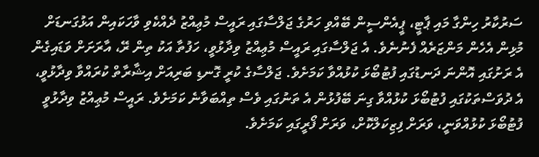ސަރުކާރު ހިންގާ މައި ޕާޓީ، ޕީއެންސީން ބޭއްވި ހަރުގެ ޖަލްސާގައި ރައީސް މުޢިއްޒު ދެއްކެވި ވާހަކައިން އަޅުގަނޑަށް މުޅިން އެހެން މަންޒަރެއް ފެނުނެވެ. އެ ޖަލްސާގައި ރައީސް މުޢިއްޒު ވިދާޅުވީ، ހަފުތާ އަކު ތިން ރޭ، އާރަށަށް ވަޑައިގެން އެ ރަށުގައި އޮންނަ ދަނޑުގައި ފުޓުބޯޅަ ކުޅުއްވާ ކަމަށެވެ. ޖަލްސާގެ ކުރީ ގޮނޑި ބަރިއަށް އިޝާރާތް ކުރައްވާ ވިދާޅުވީ، އެ ދުވަސްތަކުގައި ފުޓުބޯޅަ ކުޅުއްވާ ގިނަ ބޭފުޅުން އެ ތަނުގައި ވެސް ތިއްބަވާނެ ކަމަށެވެ. ރައީސް މުޢިއްޒު ވިދާޅުވީ ފުޓުބޯޅަ ކުޅުއްވަނީ، ވަރަށް ފިޒިކަލްކޮށް، ވަރަށް ފޯރީގައި ކަމަށެވެ.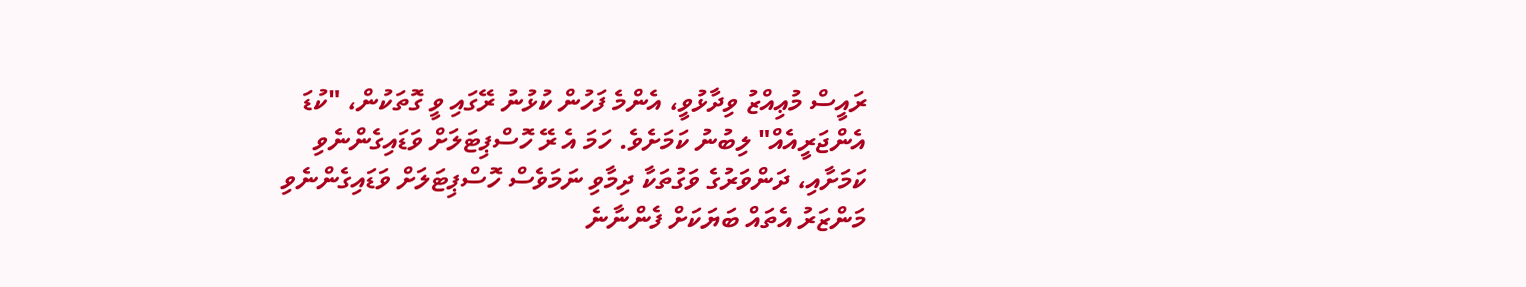ރައީސް މުޢިއްޒު ވިދާޅުވީ، އެންމެ ފަހުން ކުޅުނު ރޭގައި ވީ ގޮތަކުން، "ކުޑަ އެންޖަރީއެއް" ލިބުނު ކަމަށެވެ. ހަމަ އެ ރޭ ހޮސްޕިޓަލަށް ވަޑައިގެންނެވި ކަމަށާއި، ދަންވަރުގެ ވަގުތަކާ ދިމާވި ނަމަވެސް ހޮސްޕިޓަލަށް ވަޑައިގެންނެވި މަންޒަރު އެތައް ބަޔަކަށް ފެންނާނެ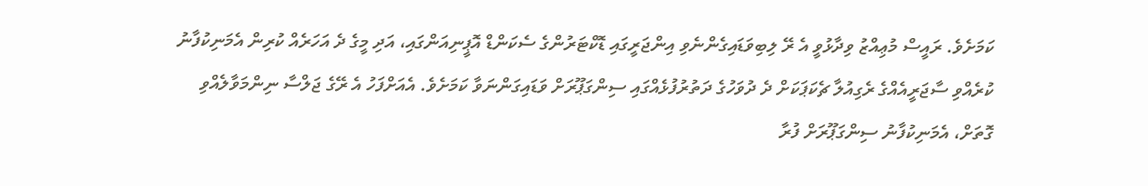ކަމަށެވެ. ރައީސް މުޢިއްޒު ވިދާޅުވީ އެ ރޭ ލިބިވަޑައިގެންނެވި އިންޖަރީގައި ޑޮކްޓަރުންގެ ސެކަންޑް އޮޕީނިއަންގައި، އަދި މީގެ ދެ އަހަރެއް ކުރިން އެމަނިކުފާނު ކުރެއްވި ސާޖަރީއެއްގެ ރެގިއުލާ ޗެކަޕަކަށް ދެ ދުވަހުގެ ދަތުރުފުޅެއްގައި ސިންގަޕޫރަށް ވަޑައިގަންނަވާ ކަމަށެވެ. އެއަށްފަހު އެ ރޭގެ ޖަލްސާ ނިންމަވާލެއްވި ގޮތަށް، އެމަނިކުފާނު ސިންގަޕޫރަށް ފުރާ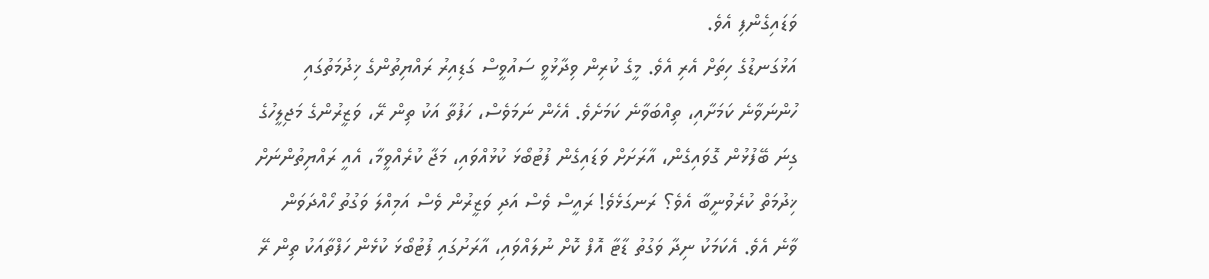ވަޑައިގެންފި އެވެ.
އަޅުގަނޑުގެ ހިތަށް އެރި އެވެ. މީގެ ކުރިން ވިދާޅުވީ ސައުވީސް ގަޑިއިރު ރައްޔިތުންގެ ޚިދުމަތުގައި ހުންނަވާނެ ކަމަށާއި، ތިއްބަވާނެ ކަމަށެވެ. އެހެން ނަމަވެސް، ހަފުތާ އަކު ތިން ރޭ، ވަޒީރުންގެ މަޖިލީހުގެ ގިނަ ބޭފުޅުން ގޮވައިގެން، އާރަށަށް ވަޑައިގެން ފުޓުބޯޅަ ކުޅުއްވައި، މަޖާ ކުރެއްވީމާ، އެއީ ރައްޔިތުންނަށް ޚިދުމަތް ކުރެވުނީބާ އެވެ؟ ރަނގަޅެވެ! ރައީސް ވެސް އަދި ވަޒީރުން ވެސް އަމިއްލަ ވަގުތު ހޯއްދަވަން ވާނެ އެވެ. އެކަމަކު ނިދާ ވަގުތު ޑާޓާ އޮފް ކޮށް ނުލައްވައި، އާރަށުގައި ފުޓުބޯޅަ ކުޅެން ހަފްތާއަކު ތިން ރޭ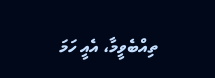ތިއްބެވީމާ، އެއީ ހަމަ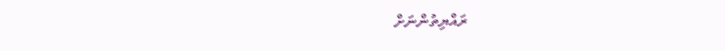ރައްޔިތުންނަށް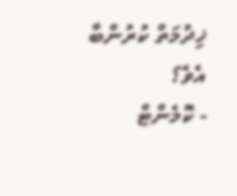ޚިދުމަތް ކުރުންބާ އެވެ؟
- ކޮމެންޓް